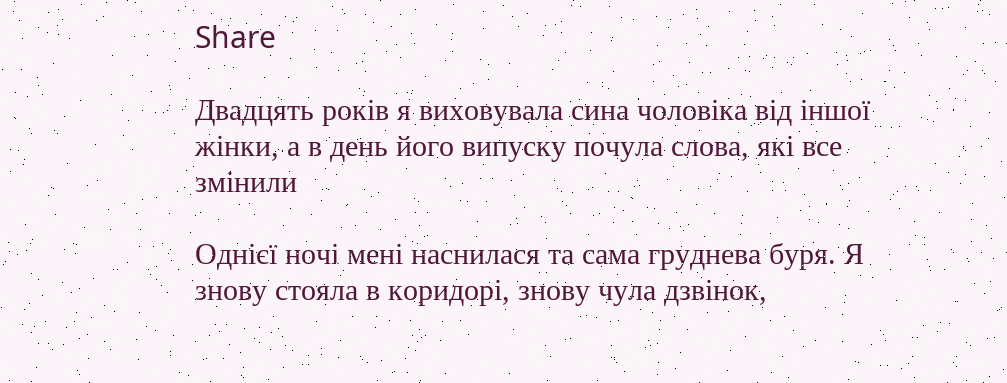Share

Двадцять років я виховувала сина чоловіка від іншої жінки, а в день його випуску почула слова, які все змінили

Однієї ночі мені наснилася та сама груднева буря. Я знову стояла в коридорі, знову чула дзвінок,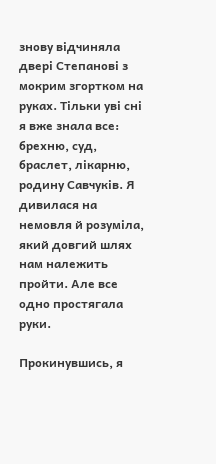знову відчиняла двері Степанові з мокрим згортком на руках. Тільки уві сні я вже знала все: брехню, суд, браслет, лікарню, родину Савчуків. Я дивилася на немовля й розуміла, який довгий шлях нам належить пройти. Але все одно простягала руки.

Прокинувшись, я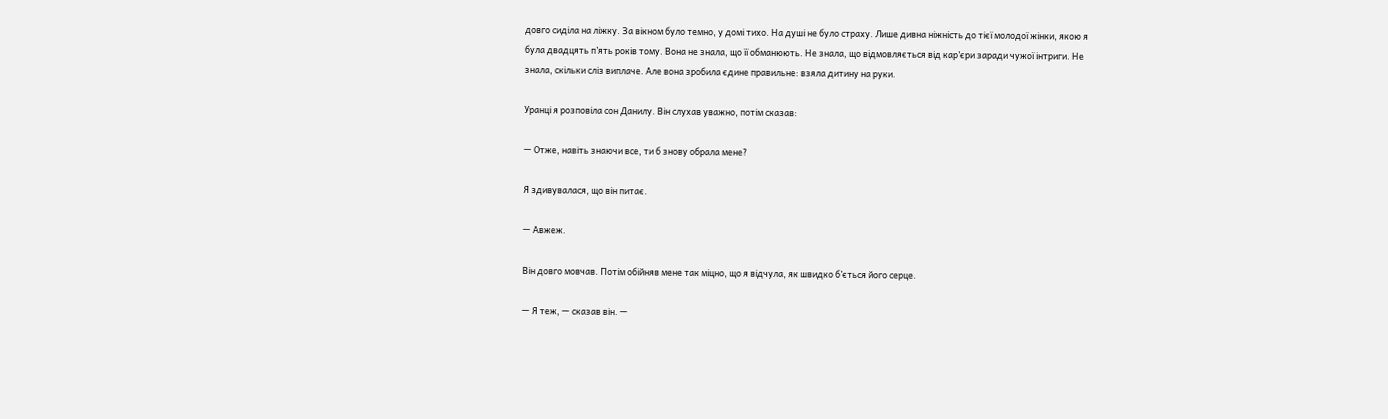довго сиділа на ліжку. За вікном було темно, у домі тихо. На душі не було страху. Лише дивна ніжність до тієї молодої жінки, якою я була двадцять п’ять років тому. Вона не знала, що її обманюють. Не знала, що відмовляється від кар’єри заради чужої інтриги. Не знала, скільки сліз виплаче. Але вона зробила єдине правильне: взяла дитину на руки.

Уранці я розповіла сон Данилу. Він слухав уважно, потім сказав:

— Отже, навіть знаючи все, ти б знову обрала мене?

Я здивувалася, що він питає.

— Авжеж.

Він довго мовчав. Потім обійняв мене так міцно, що я відчула, як швидко б’ється його серце.

— Я теж, — сказав він. —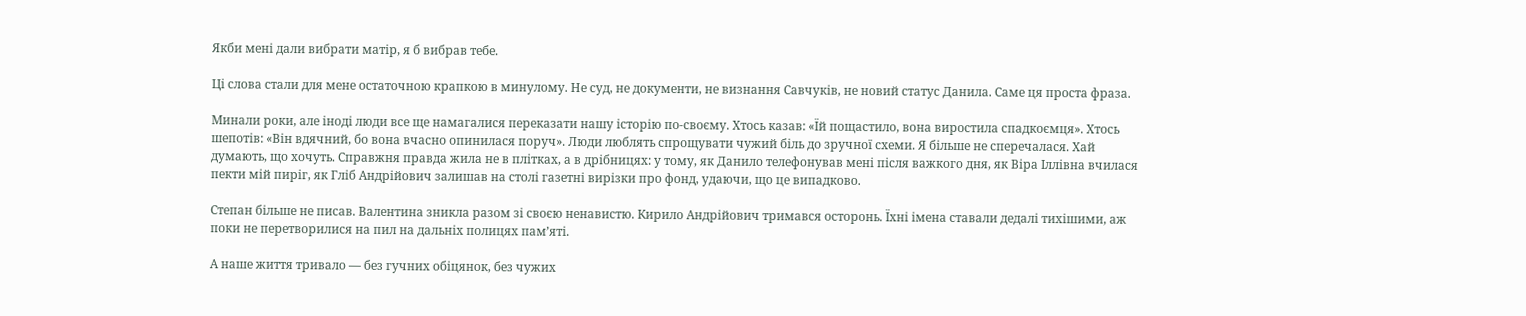Якби мені дали вибрати матір, я б вибрав тебе.

Ці слова стали для мене остаточною крапкою в минулому. Не суд, не документи, не визнання Савчуків, не новий статус Данила. Саме ця проста фраза.

Минали роки, але іноді люди все ще намагалися переказати нашу історію по-своєму. Хтось казав: «Їй пощастило, вона виростила спадкоємця». Хтось шепотів: «Він вдячний, бо вона вчасно опинилася поруч». Люди люблять спрощувати чужий біль до зручної схеми. Я більше не сперечалася. Хай думають, що хочуть. Справжня правда жила не в плітках, а в дрібницях: у тому, як Данило телефонував мені після важкого дня, як Віра Іллівна вчилася пекти мій пиріг, як Гліб Андрійович залишав на столі газетні вирізки про фонд, удаючи, що це випадково.

Степан більше не писав. Валентина зникла разом зі своєю ненавистю. Кирило Андрійович тримався осторонь. Їхні імена ставали дедалі тихішими, аж поки не перетворилися на пил на дальніх полицях пам’яті.

А наше життя тривало — без гучних обіцянок, без чужих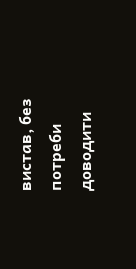вистав, без потреби доводити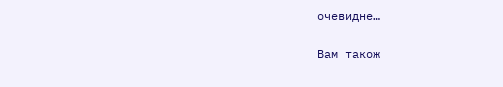очевидне…

Вам також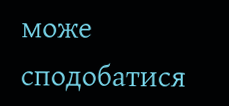може сподобатися